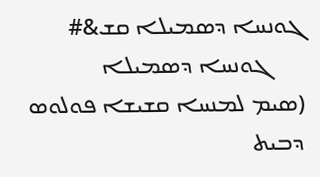ܓܘܢܚܐ ܕܣܡܝܠܐ ܩܫ&#
      ܓܘܢܚܐ ܕܣܡܝܠܐ
(ܣܝܡ ܠܡܢܚܐ ܩܫܝܫܐ ܦܘܠܘܣ ܕܒܝܬ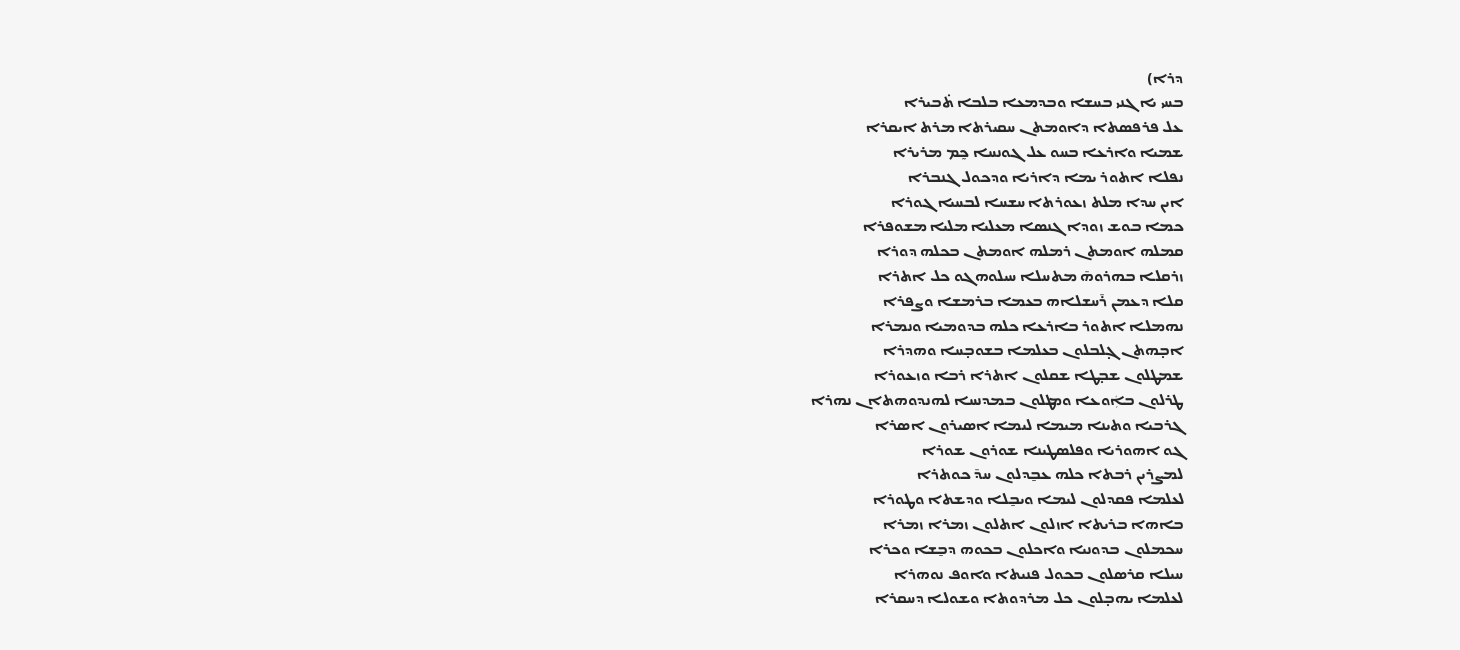ܕܪܐ)
ܒܚܝ ܝܐ ܓܢܝ ܒܚܫܐ ܘܒܕܡܥܐ ܒܠܒܐ ܬ̇ܒܝܪܐ
ܥܠ ܦܪܦܣܬܐ ܕܐܘܡܬܢ ܚܩܝܪܬܐ ܡܪܬ ܐܝܩܪܐ
ܫܡܝܐ ܘܐܪܥܐ ܒܚܘ ܥܠ ܓܘܢܚܐ ܟ̰ܡ ܡܪܝܪܐ
ܢܦܠܐ ܐܬܘܪ ܝܡܐ ܕܐܪܝܐ ܘܕܟܘܠ ܓܢܒܪܐ
ܐܝܢ ܚܕܐ ܡܠܬ ܙܥܘܪܬܐ ܚܫܚܐ ܠܒܚܝܐ ܓܘܪܐ
ܟܡܐ ܒܘܫ ܙܘܕܐ ܓܢܣܐ ܡܥܠܝܐ ܡܠܝܐ ܡܫܘܦܪܐ
ܩܡܠܗ ܐܘܡܬܢ ܪܡܠܗ ܐܘܡܬܢ ܒܟܠܗ ܕܘܪܐ
ܙܪܩܠܐ ܒܗܪܘܗ̄ ܡܬܚܠܐ ܚܝܠܘܗܓܘ ܟܠ ܐܬܪܐ
ܩܠܐ ܕܥܡܢ ܪ̄ܚܫܠܐܗ ܒܥܡܐ ܒܪܡܫܐ ܘܨܦܪܐ
ܢܗܡܠܐ ܐܬܘܪ ܒܐܪܥܐ ܟܠܗ ܒܕܘܡܝܐ ܘܢܡܪܐ
ܐܒ̣ܗܬܢ ܓ̣ܠܒܠܘܢ ܒܥܠܡܐ ܒܫܘܒ̣ܚܐ ܘܗܕܪܐ
ܫܡܛܠܘܢ ܫܒ̣ܛܐ ܫܩܠܘܢ ܐܬܪܐ ܪܒܐ ܘܙܥܘܪܐ
ܛܪܠܘܢ ܒܐܲܘܥܐ ܘܡܛܠܘܢ ܒܡܕܢܚܐ ܠܗܢܕܘܗܬܐܢ ܢܗܪܐ
ܓܪܒܝܐ ܘܬܝܢܐ ܡܝܡܐ ܠܝܡܐ ܐܣܝܪܘܢ ܐܣܪܐ
ܓܘ ܐܗܘܪܝܐ ܘܦܠܣܛܝܢܐ ܫܘܪܘܢ ܫܘܪܐ
ܠܡܨܪܝܢ ܪܒܬܐ ܟܠܗ ܥܒ̱ܕܠܘܢ ܚܕ̄ ܟܘܬܪܐ
ܠܥܠܡܐ ܦܩܕܠܘܢ ܠܝܡܐ ܘܝܒ̱ܠܐ ܘܕܫܬܐ ܘܛܘܪܐ
ܒܐܗܐ ܒܪܝܬܐ ܐܙܠܘܢ ܐܬܠܘܢ ܙܡܪܐ ܙܡܪܐ
ܚܟܡܠܘܢ ܒܕܘܢܝܐ ܘܐܟܠܘܢ ܒܟܘܗ ܕܒ̱ܫܐ ܘܟܪܐ
ܚܝܠܐ ܩܪܣܠܘܢ ܒܟܘܠ ܦܢܝܬܐ ܘܐܘܦ ܢܘܗܪܐ
ܠܥܠܡܐ ܝܗܒ̣ܠܘܢ ܟܠ ܡܪܕܘܬܐ ܘܫܘܠܐ ܕܚܩܪܐ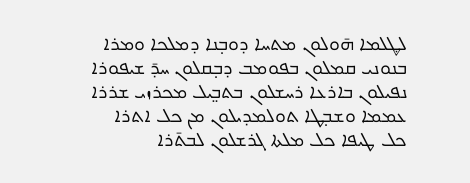ܠܜܠܡܐ ܗ̄ܘܠܘܢ ܡܬܚܐ ܕܘܒ̣ܢܐ ܕܡܠܟܐ ܘܡܪܐ
ܒܢܘܢܝ ܩܡܠܘܢ ܒܦܘܡܒ ܕܒ̣ܩܠܘܢ ܚܕ̄ ܫܝܦܘܪܐ
ܢܦܝܠܘܢ ܒܐܪܥܐ ܪܚܫܠܘܢ ܒܬܒ̤ܝܠ ܡܟܪܙܝ ܫܪܪܐ
ܥܡܡܐ ܘܫܒ̣ܛܐ ܬܘܠܡܕܝܠܘܢ ܡܢ ܟܠ ܐܬܪܐ
ܟܠ ܛܝܦܐ ܟܠ ܡܠܬܐ ܓܪܫܠܘܢ ܠܒܬ̄ܪܐ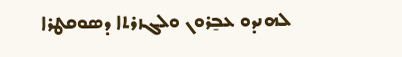ܠܗܢܕܘ ܥܒ̱ܪܘܢ ܘܠܓܙܪܬܐ ܕܣܘܩܛܪܐ